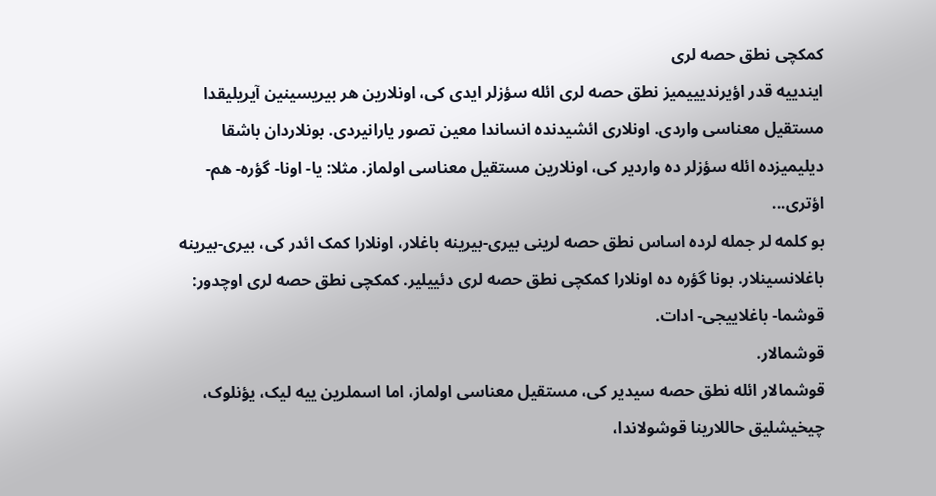کمکچی نطق حصه لری
ایندییه قدر اؤیرندیییمیز نطق حصه لری ائله سؤزلر ایدی کی، اونلارین هر بیریسینین آیریلیقدا مستقیل معناسی واردی. اونلاری ائشیدنده انساندا معین تصور یارانیردی. بونلاردان باشقا دیلیمیزده ائله سؤزلر ده واردیر کی، اونلارین مستقیل معناسی اولماز. مثلا: یا- اونا- گؤره- هم- اؤتری...
بو کلمه لر جمله لرده اساس نطق حصه لرینی بیری-بیرینه باغلار، اونلارا کمک ائدر کی، بیری-بیرینه باغلانسینلار. بونا گؤره ده اونلارا کمکچی نطق حصه لری دئییلیر. کمکچی نطق حصه لری اوچدور: قوشما- باغلاییجی- ادات.
قوشمالار.
قوشمالار ائله نطق حصه سیدیر کی، مستقیل معناسی اولماز، اما اسملرین ییه لیک، یؤنلوک، چیخیشلیق حاللارینا قوشولاندا،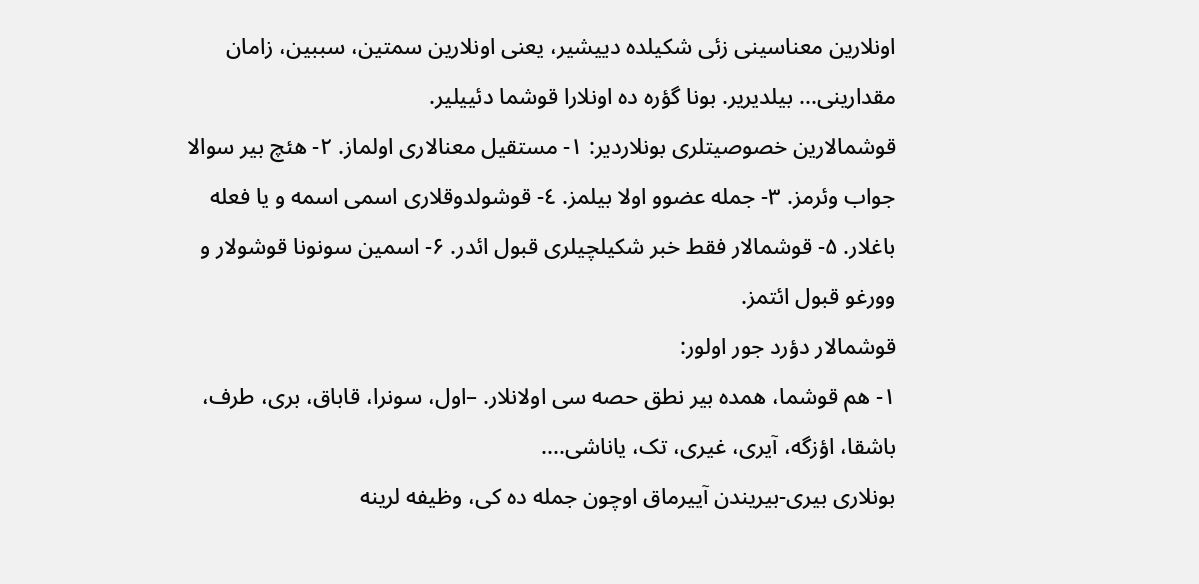اونلارین معناسینی زئی شکیلده دییشیر، یعنی اونلارین سمتین، سببین، زامان مقدارینی... بیلدیریر. بونا گؤره ده اونلارا قوشما دئییلیر.
قوشمالارین خصوصیتلری بونلاردیر: ١- مستقیل معنالاری اولماز. ٢- هئچ بیر سوالا جواب وئرمز. ٣- جمله عضوو اولا بیلمز. ٤- قوشولدوقلاری اسمی اسمه و یا فعله باغلار. ۵- قوشمالار فقط خبر شکیلچیلری قبول ائدر. ۶- اسمین سونونا قوشولار و وورغو قبول ائتمز.
قوشمالار دؤرد جور اولور:
١- هم قوشما، همده بیر نطق حصه سی اولانلار. –اول، سونرا، قاباق، بری، طرف، باشقا، اؤزگه، آیری، غیری، تک، یاناشی....
بونلاری بیری-بیریندن آییرماق اوچون جمله ده کی، وظیفه لرینه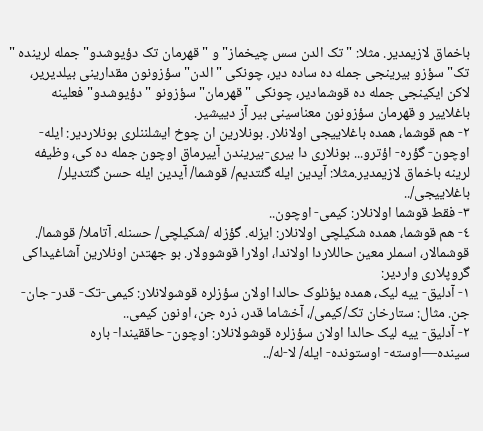باخماق لازیمدیر. مثلا: "تک الدن سس چیخماز" و "قهرمان تک دؤیوشدو" جمله لرینده " تک" سؤزو بیرینجی جمله ده ساده دیر، چونکی "الدن" سؤزونون مقدارینی بیلدیریر، لاکن ایکینجی جمله ده قوشمادیر، چونکی "قهرمان" سؤزونو "دؤیوشدو" فعلینه باغلاییر و قهرمان سؤزونون معناسینی بیر آز دییشیر.
٢- هم قوشما، همده باغلاییجی اولانلار. بونلارین ان چوخ ایشلننلری بونلاردیر: ایله- اوچون- گؤره- اؤترو... بونلاری دا بیری-بیریندن آییرماق اوچون جمله ده کی، وظیفه لرینه باخماق لازیمدیر.مثلا: آیدین ایله گئتدیم/ قوشما/ آیدین ایله حسن گئتدیلر/ باغلاییجی/..
٣- فقط قوشما اولانلار: کیمی- اوچون..
٤- هم قوشما، همده شکیلچی اولانلار: ایزله. گؤزله /شکیلچی/ حسنله. آتاملا/ قوشما/. قوشمالار، اسملر معین حاللاردا اولاندا، اولارا قوشوولار. بو جهتدن اونلارین آشاغیداکی گروپلاری واردیر:
١- آدلیق- ییه لیک، همده یؤنلوک حالدا اولان سؤزلره قوشولانلار: کیمی-تک- قدر- جان-جن. مثال: ستارخان تک/کیمی/، آخشاما قدر، ذره جن، اونون کیمی..
٢- آدلیق- ییه لیک حالدا اولان سؤزلره قوشولانلار: اوچون- حاققیندا- باره سینده—اوسته- اوستونده- ایله/ لا-له/..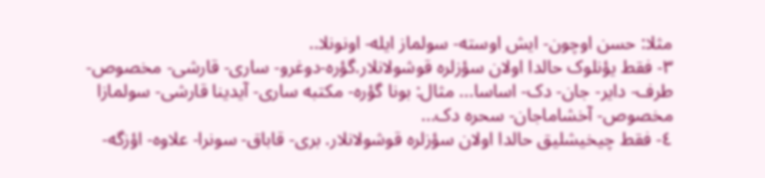مثلا: حسن اوچون- ایش اوسته- سولماز ایله- اونونلا..
٣- فقط یؤنلوک حالدا اولان سؤزلره قوشولانلار.گؤره-دوغرو- ساری- قارشی- مخصوص- طرف- دایر- جان- دک- اساسا... مثال: بونا گؤره- مکتبه ساری- آیدینا قارشی- سولمازا مخصوص- آخشاماجان- سحره دک...
٤- فقط چیخیشلیق حالدا اولان سؤزلره قوشولانلار. بری- قاباق- سونرا- علاوه- اؤزگه-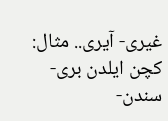غیری- آیری.. مثال: کچن ایلدن بری- سندن-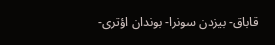قاباق- بیزدن سونرا- بوندان اؤتری-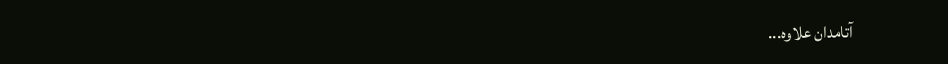آتامدان علاوه...